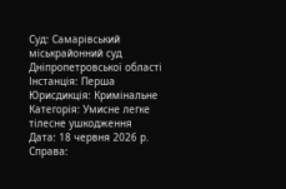Суд: Самарівський міськрайонний суд Дніпропетровської області
Інстанція: Перша
Юрисдикція: Кримінальне
Категорія: Умисне легке тілесне ушкодження
Дата: 18 червня 2026 р.
Справа: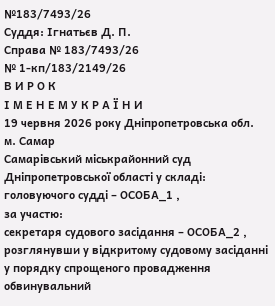№183/7493/26
Суддя: Ігнатьєв Д. П.
Справа № 183/7493/26
№ 1-кп/183/2149/26
В И Р О К
І М Е Н Е М У К Р А Ї Н И
19 червня 2026 року Дніпропетровська обл.
м. Самар
Самарівський міськрайонний суд Дніпропетровської області у складі:
головуючого судді – ОСОБА_1 ,
за участю:
секретаря судового засідання – ОСОБА_2 ,
розглянувши у відкритому судовому засіданні у порядку спрощеного провадження обвинувальний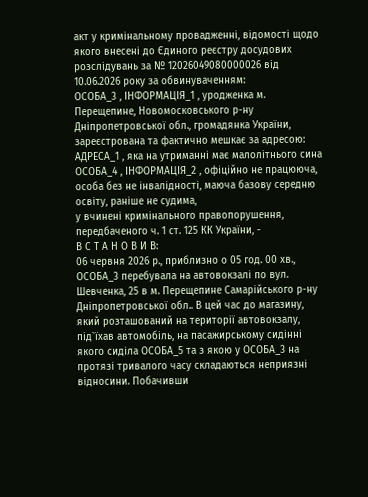акт у кримінальному провадженні, відомості щодо якого внесені до Єдиного реєстру досудових розслідувань за № 12026049080000026 від 10.06.2026 року за обвинуваченням:
ОСОБА_3 , ІНФОРМАЦІЯ_1 , уродженка м. Перещепине, Новомосковського р-ну Дніпропетровської обл., громадянка України, зареєстрована та фактично мешкає за адресою: АДРЕСА_1 , яка на утриманні має малолітнього сина ОСОБА_4 , ІНФОРМАЦІЯ_2 , офіційно не працююча, особа без не інвалідності, маюча базову середню освіту, раніше не судима,
у вчинені кримінального правопорушення, передбаченого ч. 1 ст. 125 КК України, -
В С Т А Н О В И В:
06 червня 2026 р., приблизно о 05 год. 00 хв., ОСОБА_3 перебувала на автовокзалі по вул. Шевченка, 25 в м. Перещепине Самарійського р-ну Дніпропетровської обл.. В цей час до магазину, який розташований на території автовокзалу, під`їхав автомобіль, на пасажирському сидінні якого сиділа ОСОБА_5 та з якою у ОСОБА_3 на протязі тривалого часу складаються неприязні відносини. Побачивши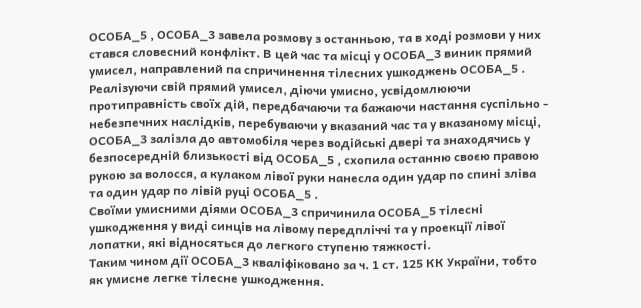ОСОБА_5 , ОСОБА_3 завела розмову з останньою, та в ході розмови у них стався словесний конфлікт. В цей час та місці у ОСОБА_3 виник прямий умисел, направлений па спричинення тілесних ушкоджень ОСОБА_5 .
Реалізуючи свій прямий умисел, діючи умисно, усвідомлюючи протиправність своїх дій, передбачаючи та бажаючи настання суспільно - небезпечних наслідків, перебуваючи у вказаний час та у вказаному місці, ОСОБА_3 залізла до автомобіля через водійські двері та знаходячись у безпосередній близькості від ОСОБА_5 , схопила останню своєю правою рукою за волосся, а кулаком лівої руки нанесла один удар по спині зліва та один удар по лівій руці ОСОБА_5 .
Своїми умисними діями ОСОБА_3 спричинила ОСОБА_5 тілесні ушкодження у виді синців на лівому передпліччі та у проекції лівої лопатки, які відносяться до легкого ступеню тяжкості.
Таким чином дії ОСОБА_3 кваліфіковано за ч. 1 ст. 125 КК України, тобто як умисне легке тілесне ушкодження.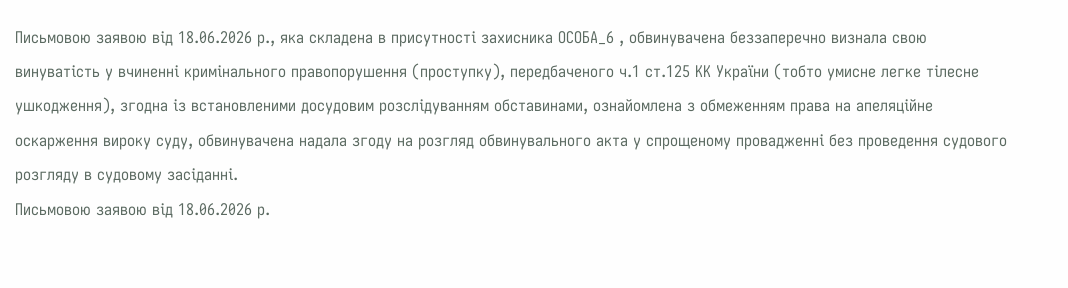Письмовою заявою від 18.06.2026 р., яка складена в присутності захисника ОСОБА_6 , обвинувачена беззаперечно визнала свою винуватість у вчиненні кримінального правопорушення (проступку), передбаченого ч.1 ст.125 КК України (тобто умисне легке тілесне ушкодження), згодна із встановленими досудовим розслідуванням обставинами, ознайомлена з обмеженням права на апеляційне оскарження вироку суду, обвинувачена надала згоду на розгляд обвинувального акта у спрощеному провадженні без проведення судового розгляду в судовому засіданні.
Письмовою заявою від 18.06.2026 р.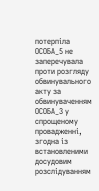потерпіла ОСОБА_5 не заперечувала проти розгляду обвинувального акту за обвинуваченням ОСОБА_3 у спрощеному провадженні, згодна із встановленими досудовим розслідуванням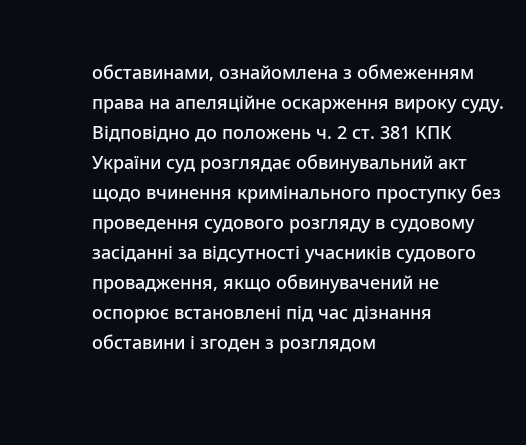обставинами, ознайомлена з обмеженням права на апеляційне оскарження вироку суду.
Відповідно до положень ч. 2 ст. 381 КПК України суд розглядає обвинувальний акт щодо вчинення кримінального проступку без проведення судового розгляду в судовому засіданні за відсутності учасників судового провадження, якщо обвинувачений не оспорює встановлені під час дізнання обставини і згоден з розглядом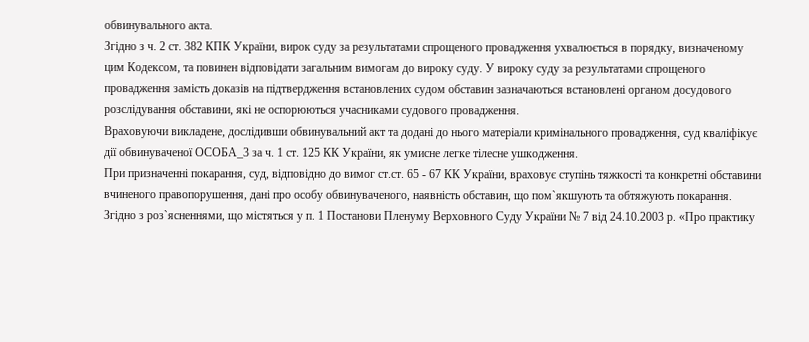обвинувального акта.
Згідно з ч. 2 ст. 382 КПК України, вирок суду за результатами спрощеного провадження ухвалюється в порядку, визначеному цим Кодексом, та повинен відповідати загальним вимогам до вироку суду. У вироку суду за результатами спрощеного провадження замість доказів на підтвердження встановлених судом обставин зазначаються встановлені органом досудового розслідування обставини, які не оспорюються учасниками судового провадження.
Враховуючи викладене, дослідивши обвинувальний акт та додані до нього матеріали кримінального провадження, суд кваліфікує дії обвинуваченої ОСОБА_3 за ч. 1 ст. 125 КК України, як умисне легке тілесне ушкодження.
При призначенні покарання, суд, відповідно до вимог ст.ст. 65 - 67 КК України, враховує ступінь тяжкості та конкретні обставини вчиненого правопорушення, дані про особу обвинуваченого, наявність обставин, що пом`якшують та обтяжують покарання.
Згідно з роз`ясненнями, що містяться у п. 1 Постанови Пленуму Верховного Суду України № 7 від 24.10.2003 р. «Про практику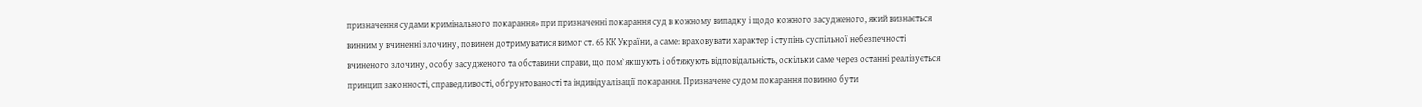призначення судами кримінального покарання» при призначенні покарання суд в кожному випадку і щодо кожного засудженого, який визнається винним у вчиненні злочину, повинен дотримуватися вимог ст. 65 КК України, а саме: враховувати характер і ступінь суспільної небезпечності вчиненого злочину, особу засудженого та обставини справи, що пом`якшують і обтяжують відповідальність, оскільки саме через останні реалізується принцип законності, справедливості, обґрунтованості та індивідуалізації покарання. Призначене судом покарання повинно бути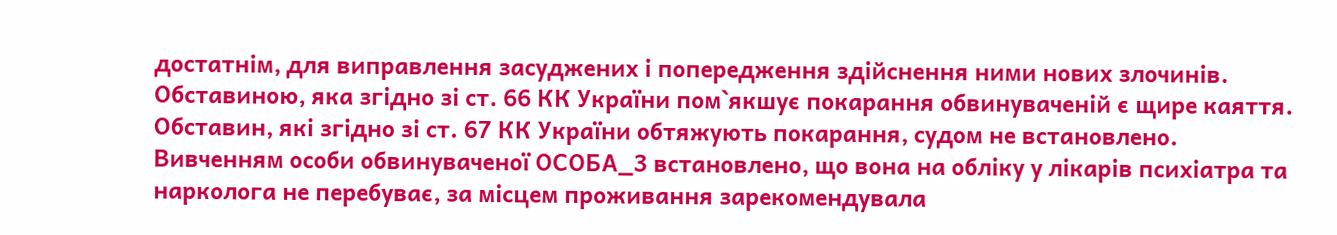достатнім, для виправлення засуджених і попередження здійснення ними нових злочинів.
Обставиною, яка згідно зі ст. 66 КК України пом`якшує покарання обвинуваченій є щире каяття.
Обставин, які згідно зі ст. 67 КК України обтяжують покарання, судом не встановлено.
Вивченням особи обвинуваченої ОСОБА_3 встановлено, що вона на обліку у лікарів психіатра та нарколога не перебуває, за місцем проживання зарекомендувала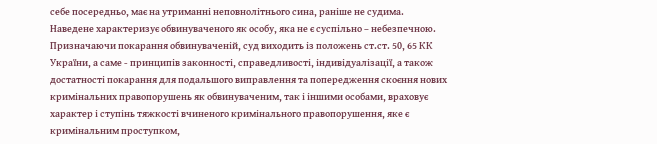себе посередньо, має на утриманні неповнолітнього сина, раніше не судима.
Наведене характеризує обвинуваченого як особу, яка не є суспільно – небезпечною.
Призначаючи покарання обвинуваченій, суд виходить із положень ст.ст. 50, 65 КК України, а саме - принципів законності, справедливості, індивідуалізації, а також достатності покарання для подальшого виправлення та попередження скоєння нових кримінальних правопорушень як обвинуваченим, так і іншими особами, враховує характер і ступінь тяжкості вчиненого кримінального правопорушення, яке є кримінальним проступком,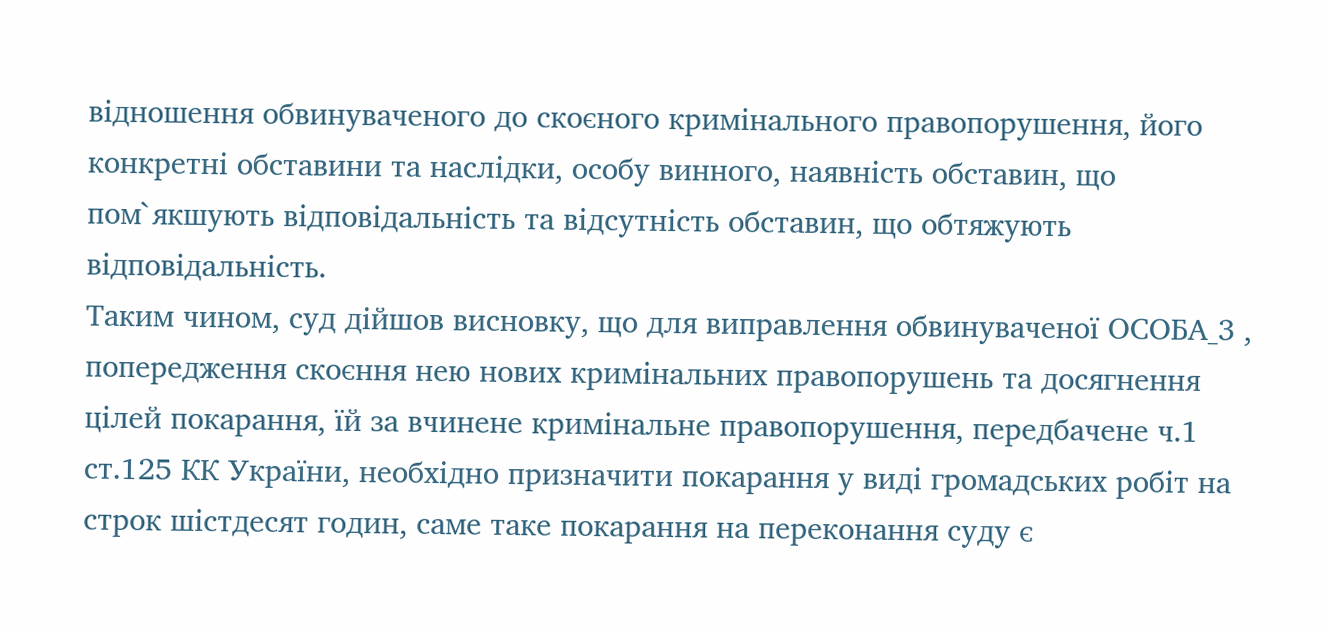відношення обвинуваченого до скоєного кримінального правопорушення, його конкретні обставини та наслідки, особу винного, наявність обставин, що пом`якшують відповідальність та відсутність обставин, що обтяжують відповідальність.
Таким чином, суд дійшов висновку, що для виправлення обвинуваченої ОСОБА_3 , попередження скоєння нею нових кримінальних правопорушень та досягнення цілей покарання, їй за вчинене кримінальне правопорушення, передбачене ч.1 ст.125 КК України, необхідно призначити покарання у виді громадських робіт на строк шістдесят годин, саме таке покарання на переконання суду є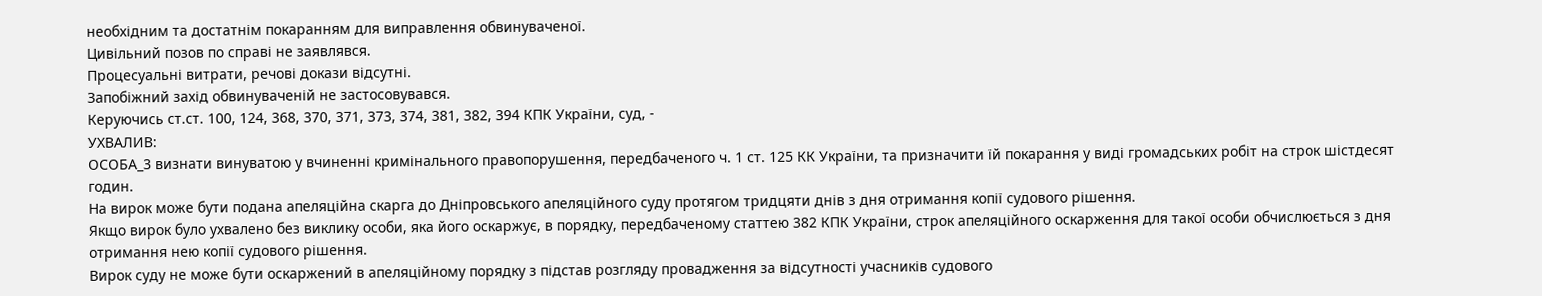необхідним та достатнім покаранням для виправлення обвинуваченої.
Цивільний позов по справі не заявлявся.
Процесуальні витрати, речові докази відсутні.
Запобіжний захід обвинуваченій не застосовувався.
Керуючись ст.ст. 100, 124, 368, 370, 371, 373, 374, 381, 382, 394 КПК України, суд, -
УХВАЛИВ:
ОСОБА_3 визнати винуватою у вчиненні кримінального правопорушення, передбаченого ч. 1 ст. 125 КК України, та призначити їй покарання у виді громадських робіт на строк шістдесят годин.
На вирок може бути подана апеляційна скарга до Дніпровського апеляційного суду протягом тридцяти днів з дня отримання копії судового рішення.
Якщо вирок було ухвалено без виклику особи, яка його оскаржує, в порядку, передбаченому статтею 382 КПК України, строк апеляційного оскарження для такої особи обчислюється з дня отримання нею копії судового рішення.
Вирок суду не може бути оскаржений в апеляційному порядку з підстав розгляду провадження за відсутності учасників судового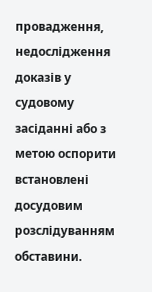провадження, недослідження доказів у судовому засіданні або з метою оспорити встановлені досудовим розслідуванням обставини.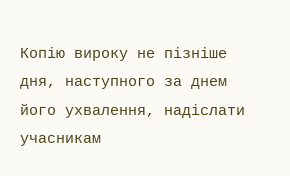Копію вироку не пізніше дня, наступного за днем його ухвалення, надіслати учасникам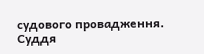судового провадження.
Суддя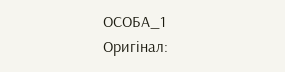ОСОБА_1
Оригінал: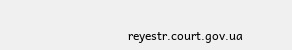reyestr.court.gov.ua